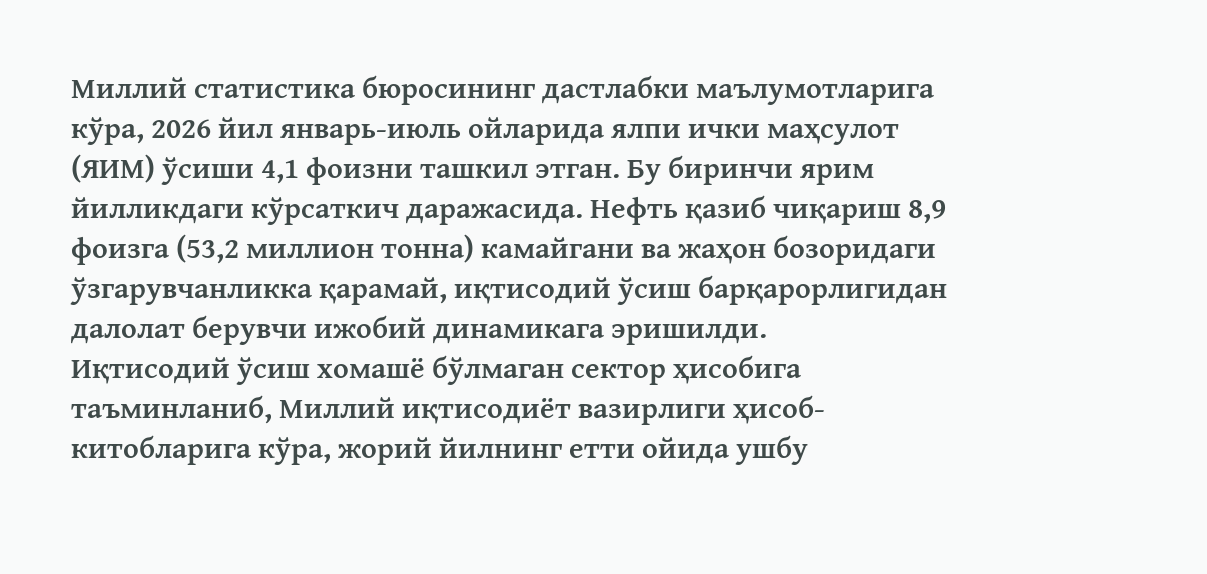Миллий статистика бюросининг дастлабки маълумотларига кўра, 2026 йил январь-июль ойларида ялпи ички маҳсулот (ЯИМ) ўсиши 4,1 фоизни ташкил этган. Бу биринчи ярим йилликдаги кўрсаткич даражасида. Нефть қазиб чиқариш 8,9 фоизга (53,2 миллион тонна) камайгани ва жаҳон бозоридаги ўзгарувчанликка қарамай, иқтисодий ўсиш барқарорлигидан далолат берувчи ижобий динамикага эришилди.
Иқтисодий ўсиш хомашё бўлмаган сектор ҳисобига таъминланиб, Миллий иқтисодиёт вазирлиги ҳисоб-китобларига кўра, жорий йилнинг етти ойида ушбу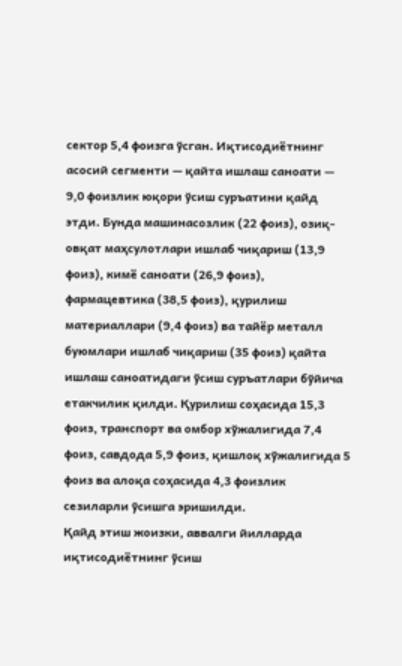сектор 5,4 фоизга ўсган. Иқтисодиётнинг асосий сегменти — қайта ишлаш саноати — 9,0 фоизлик юқори ўсиш суръатини қайд этди. Бунда машинасозлик (22 фоиз), озиқ-овқат маҳсулотлари ишлаб чиқариш (13,9 фоиз), кимё саноати (26,9 фоиз), фармацевтика (38,5 фоиз), қурилиш материаллари (9,4 фоиз) ва тайёр металл буюмлари ишлаб чиқариш (35 фоиз) қайта ишлаш саноатидаги ўсиш суръатлари бўйича етакчилик қилди. Қурилиш соҳасида 15,3 фоиз, транспорт ва омбор хўжалигида 7,4 фоиз, савдода 5,9 фоиз, қишлоқ хўжалигида 5 фоиз ва алоқа соҳасида 4,3 фоизлик сезиларли ўсишга эришилди.
Қайд этиш жоизки, аввалги йилларда иқтисодиётнинг ўсиш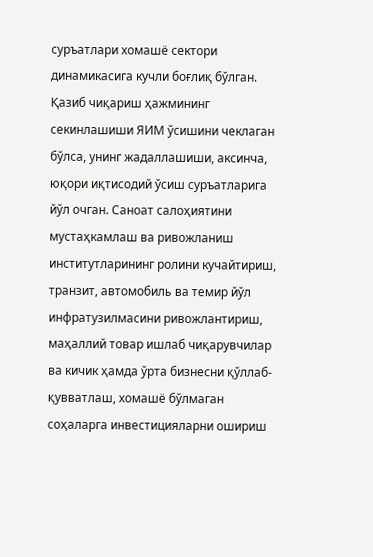суръатлари хомашё сектори динамикасига кучли боғлиқ бўлган. Қазиб чиқариш ҳажмининг секинлашиши ЯИМ ўсишини чеклаган бўлса, унинг жадаллашиши, аксинча, юқори иқтисодий ўсиш суръатларига йўл очган. Саноат салоҳиятини мустаҳкамлаш ва ривожланиш институтларининг ролини кучайтириш, транзит, автомобиль ва темир йўл инфратузилмасини ривожлантириш, маҳаллий товар ишлаб чиқарувчилар ва кичик ҳамда ўрта бизнесни қўллаб-қувватлаш, хомашё бўлмаган соҳаларга инвестицияларни ошириш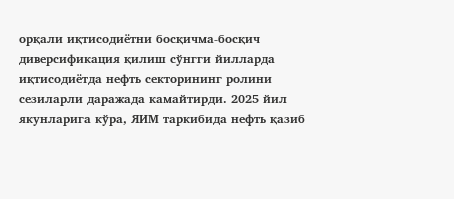орқали иқтисодиётни босқичма-босқич диверсификация қилиш сўнгги йилларда иқтисодиётда нефть секторининг ролини сезиларли даражада камайтирди. 2025 йил якунларига кўра, ЯИМ таркибида нефть қазиб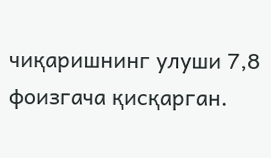чиқаришнинг улуши 7,8 фоизгача қисқарган.